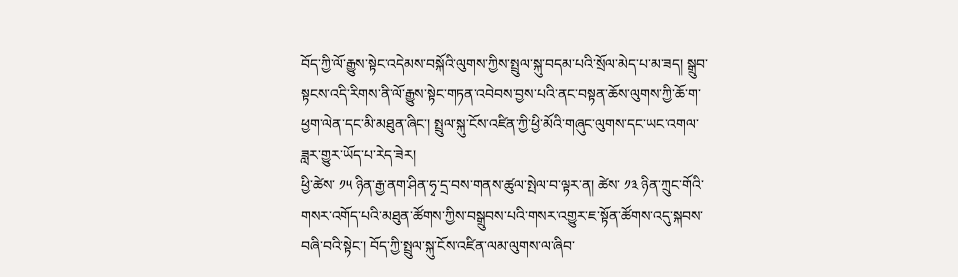བོད་ཀྱི་ལོ་རྒྱུས་སྟེང་འདེམས་བསྐོའི་ལུགས་ཀྱིས་སྤྲུལ་སྐུ་བདམ་པའི་སྲོལ་མེད་པ་མ་ཟད། སྒྲུབ་སྟངས་འདི་རིགས་ནི་ལོ་རྒྱུས་སྟེང་གཏན་འབེབས་བྱས་པའི་ནང་བསྟན་ཆོས་ལུགས་ཀྱི་ཆོ་ག་ཕྱག་ལེན་དང་མི་མཐུན་ཞིང་། སྤྲུལ་སྐུ་ངོས་འཛིན་ཀྱི་ཕྱི་མོའི་གཞུང་ལུགས་དང་ཡང་འགལ་ཟླར་གྱུར་ཡོད་པ་རེད་ཟེར།
ཕྱི་ཚེས་ ༡༥ ཉིན་རྒྱ་ནག་ཤིན་ཧྭ་དྲ་བས་གནས་ཚུལ་སྤེལ་བ་ལྟར་ན། ཚེས་ ༡༣ ཉིན་ཀྲུང་གོའི་གསར་འགོད་པའི་མཐུན་ཚོགས་ཀྱིས་བསྒྲུབས་པའི་གསར་འགྱུར་ཇ་སྟོན་ཚོགས་འདུ་སྐབས་བཞི་བའི་སྟེང་། བོད་ཀྱི་སྤྲུལ་སྐུ་ངོས་འཛིན་ལམ་ལུགས་ལ་ཞིབ་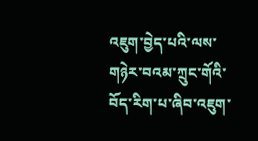འཇུག་བྱེད་པའི་ལས་གཉེར་བའམ་ཀྲུང་གོའི་བོད་རིག་པ་ཞིབ་འཇུག་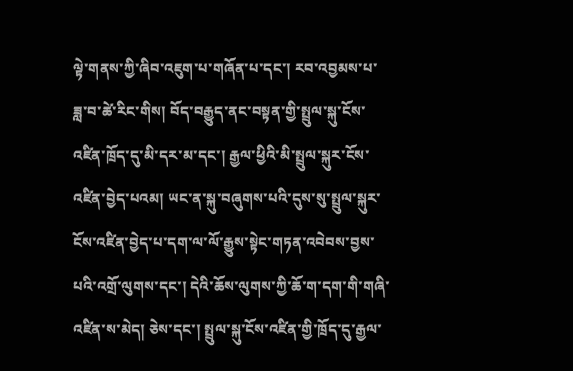ལྟེ་གནས་ཀྱི་ཞིབ་འཇུག་པ་གཞོན་པ་དང་། རབ་འབྱམས་པ་ཟླ་བ་ཚེ་རིང་གིས། བོད་བརྒྱུད་ནང་བསྟན་གྱི་སྤྲུལ་སྐུ་ངོས་འཛིན་ཁྲོད་དུ་མི་དར་མ་དང་། རྒྱལ་ཕྱིའི་མི་སྤྲུལ་སྐུར་ངོས་འཛིན་བྱེད་པའམ། ཡང་ན་སྐུ་བཞུགས་པའི་དུས་སུ་སྤྲུལ་སྐུར་ངོས་འཛིན་བྱེད་པ་དག་ལ་ལོ་རྒྱུས་སྟེང་གཏན་འབེབས་བྱས་པའི་འགྲོ་ལུགས་དང་། དེའི་ཆོས་ལུགས་ཀྱི་ཆོ་ག་དག་གི་གཞི་འཛིན་ས་མེད། ཅེས་དང་། སྤྲུལ་སྐུ་ངོས་འཛིན་གྱི་ཁྲོད་དུ་རྒྱལ་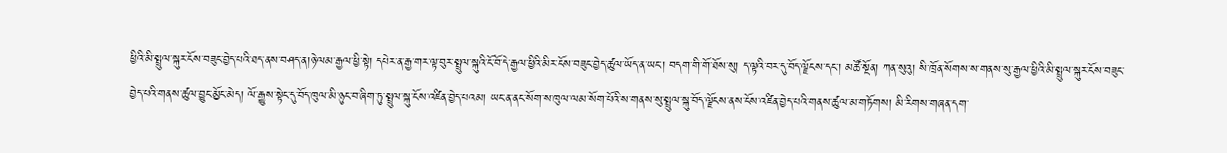ཕྱིའི་མི་སྤྲུལ་སྐུར་ངོས་བཟུང་བྱེད་པའི་ཐད་ནས་བཤད་ན།ཉེ་ལམ་རྒྱལ་ཕྱི་སྟེ། དཔེར་ན་རྒྱ་གར་ལྟ་བུར་སྤྲུལ་སྐུའི་ངོ་བོ་དེ་རྒྱལ་ཕྱིའི་མིར་ངོས་བཟུང་བྱེད་ཚུལ་ཡོད་ན་ཡང་། བདག་གི་གོ་ཐོས་སུ། ད་ལྟའི་བར་དུ་བོད་ལྗོངས་དང་། མཚོ་སྔོན། ཀན་སུའུ། སི་ཁྲོན་སོགས་ས་གནས་སུ་རྒྱལ་ཕྱིའི་མི་སྤྲུལ་སྐུར་ངོས་བཟུང་བྱེད་པའི་གནས་ཚུལ་བྱུང་མྱོང་མེད། ལོ་རྒྱུས་སྟེང་དུ་བོད་ཁུལ་མི་ཉུང་བ་ཞིག་ཏུ་སྤྲུལ་སྐུ་ངོས་འཛིན་བྱེད་པའམ། ཡང་ན་ནང་སོག་ས་ཁུལ་ལམ་སོག་པོའི་ས་གནས་སུ་སྤྲུལ་སྐུ་བོད་ལྗོངས་ནས་ངོས་འཛིན་བྱེད་པའི་གནས་ཚུལ་མ་གཏོགས། མི་རིགས་གཞན་དག་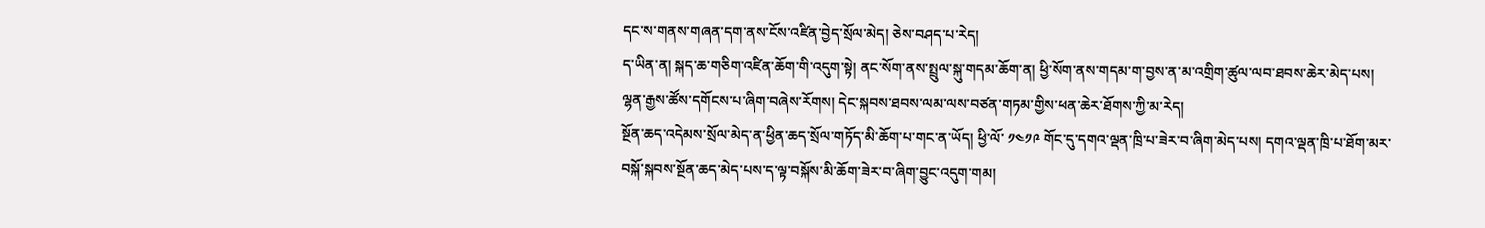དང་ས་གནས་གཞན་དག་ནས་ངོས་འཛིན་བྱེད་སྲོལ་མེད། ཅེས་བཤད་པ་རེད།
ད་ཡིན་ན། སྐད་ཆ་གཅིག་འཛིན་ཆོག་གི་འདུག་སྟེ། ནང་སོག་ནས་སྤྲུལ་སྐུ་གདམ་ཆོག་ན། ཕྱི་སོག་ནས་གདམ་ག་བྱས་ན་མ་འགྲིག་ཚུལ་ལབ་ཐབས་ཆེར་མེད་པས། ལྷན་རྒྱས་ཚོས་དགོངས་པ་ཞིག་བཞེས་རོགས། དེང་སྐབས་ཐབས་ལམ་ལས་བཙན་གཏམ་གྱིས་ཕན་ཆེར་ཐོགས་ཀྱི་མ་རེད།
སྔོན་ཆད་འདེམས་སྲོལ་མེད་ན་ཕྱིན་ཆད་སྲོལ་གཏོད་མི་ཆོག་པ་གང་ན་ཡོད། ཕྱི་ལོ་ ༡༤༡༩ གོང་དུ་དགའ་ལྡན་ཁྲི་པ་ཟེར་བ་ཞིག་མེད་པས། དགའ་ལྡན་ཁྲི་པ་ཐོག་མར་བསྐོ་སྐབས་སྔོན་ཆད་མེད་པས་ད་ལྟ་བསྐོས་མི་ཆོག་ཟེར་བ་ཞིག་བྱུང་འདུག་གམ།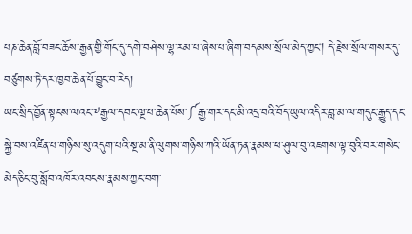པཎ་ཆེན་བློ་བཟང་ཆོས་རྒྱན་གྱི་གོང་དུ་དགེ་བཤེས་ལྷ་རམ་པ་ཞེས་པ་ཞིག་བདམས་སྲོལ་མེད་ཀྱང། དེ་རྗེས་སྲོལ་གསར་དུ་བཙུགས་ཏེ་དར་ཁྱབ་ཆེན་པོ་བྱུང་བ་རེད།
ཡང་སྲིད་བྱོན་སྟངས་ལའང་༸རྒྱལ་དབང་ལྔ་པ་ཆེན་པོས་༼རྒྱ་གར་དང་མི་འདྲ་བའི་བོད་ཡུལ་འདིར་བླ་མ་ལ་གདུང་རྒྱུད་དང་སྐྱེ་བས་འཛིན་པ་གཉིས་སུ་འདུག་པའི་སྔ་མ་ནི་ལུགས་གཉིས་ཀའི་ཡོན་ཏན་རྣམས་ཕ་ཤུལ་བུ་འཇགས་ལྟ་བུའི་བར་གསེང་མེད་ཅིང་བུ་སློབ་འཁོར་འབངས་རྣམས་ཀྱང་བག་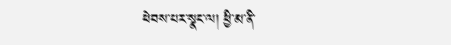ཕེབས་པར་སྣང་ལ། ཕྱི་མ་ནི་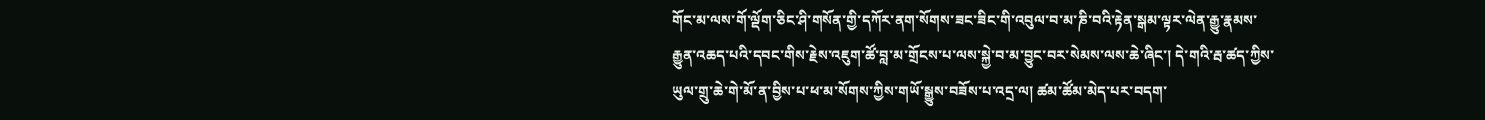གོང་མ་ལས་གོ་ལྡོག་ཅིང་ཤི་གསོན་གྱི་དཀོར་ནག་སོགས་ཟང་ཟིང་གི་འབུལ་བ་མ་ཎི་བའི་རྟེན་སྒམ་ལྟར་ལེན་རྒྱུ་རྣམས་རྒྱུན་འཆད་པའི་དབང་གིས་རྗེས་འཇུག་ཚོ་བླ་མ་གྲོངས་པ་ལས་སྐྱེ་བ་མ་བྱུང་བར་སེམས་ལས་ཆེ་ཞིང་། དེ་གའི་རྦ་ཚད་ཀྱིས་ཡུལ་གྲུ་ཆེ་གེ་མོ་ན་བྱིས་པ་ཕ་མ་སོགས་ཀྱིས་གཡོ་སྒྱུས་བཟོས་པ་འདྲ་ལ། ཚམ་ཚོམ་མེད་པར་བདག་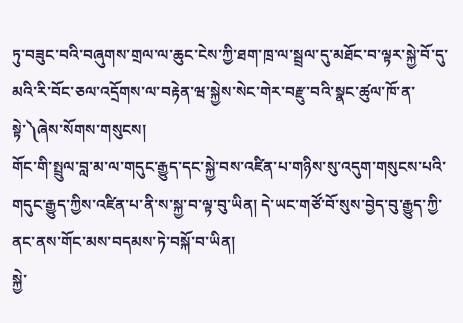ཏུ་བཟུང་བའི་བཞུགས་གྲལ་ལ་ཆུང་ངེས་ཀྱི་ཐག་ཁྲ་ལ་སྦྲལ་དུ་མཐོང་བ་ལྟར་སྐྱེ་བོ་དུ་མའི་རི་བོང་ཅལ་འདྲོགས་ལ་བརྟེན་ཝ་སྐྱེས་སེང་གེར་བརྫུ་བའི་སྣང་ཚུལ་ཁོ་ན་སྟེ་༽ཞེས་སོགས་གསུངས།
གོང་གི་སྤྲུལ་བླ་མ་ལ་གདུང་རྒྱུད་དང་སྐྱེ་བས་འཛིན་པ་གཉིས་སུ་འདུག་གསུངས་པའི་གདུང་རྒྱུད་ཀྱིས་འཛིན་པ་ནི་ས་སྐྱ་བ་ལྟ་བུ་ཡིན། དེ་ཡང་གཙོ་བོ་སུས་བྱེད་བུ་རྒྱུད་ཀྱི་ནང་ནས་གོང་མས་བདམས་ཏེ་བསྐོ་བ་ཡིན།
སྐྱེ་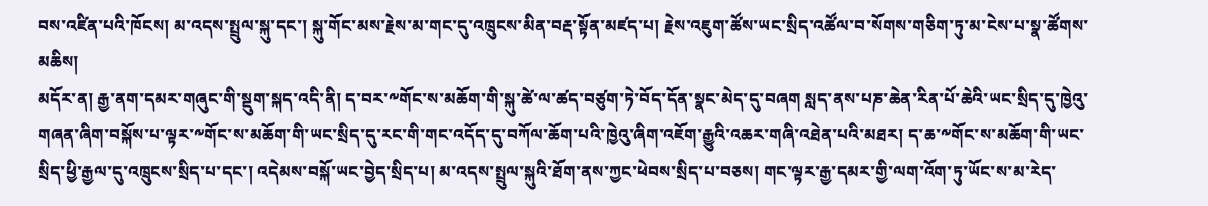བས་འཛིན་པའི་ཁོངས། མ་འདས་སྤྲུལ་སྐུ་དང་། སྐུ་གོང་མས་རྗེས་མ་གང་དུ་འཁྲུངས་མིན་བརྡ་སྟོན་མཛད་པ། རྗེས་འཇུག་ཚོས་ཡང་སྲིད་འཚོལ་བ་སོགས་གཅིག་ཏུ་མ་ངེས་པ་སྣ་ཚོགས་མཆིས།
མདོར་ན། རྒྱ་ནག་དམར་གཞུང་གི་སྡུག་སྐད་འདི་ནི། ད་བར་༸གོང་ས་མཆོག་གི་སྐུ་ཚེ་ལ་ཚད་བཙུག་ཏེ་བོད་དོན་སྣང་མེད་དུ་བཞག སླད་ནས་པཎ་ཆེན་རིན་པོ་ཆེའི་ཡང་སྲིད་དུ་ཁྱེའུ་གཞན་ཞིག་བསྐོས་པ་ལྟར་༸གོང་ས་མཆོག་གི་ཡང་སྲིད་དུ་རང་གི་གང་འདོད་དུ་བཀོལ་ཆོག་པའི་ཁྱེའུ་ཞིག་འཇོག་རྒྱུའི་འཆར་གཞི་འཐེན་པའི་མཐར། ད་ཆ་༸གོང་ས་མཆོག་གི་ཡང་སྲིད་ཕྱི་རྒྱལ་དུ་འཁྲུངས་སྲིད་པ་དང་། འདེམས་བསྐོ་ཡང་བྱེད་སྲིད་པ། མ་འདས་སྤྲུལ་སྐུའི་ཐོག་ནས་ཀྱང་ཕེབས་སྲིད་པ་བཅས། གང་ལྟར་རྒྱ་དམར་གྱི་ལག་འོག་ཏུ་ཡོང་ས་མ་རེད་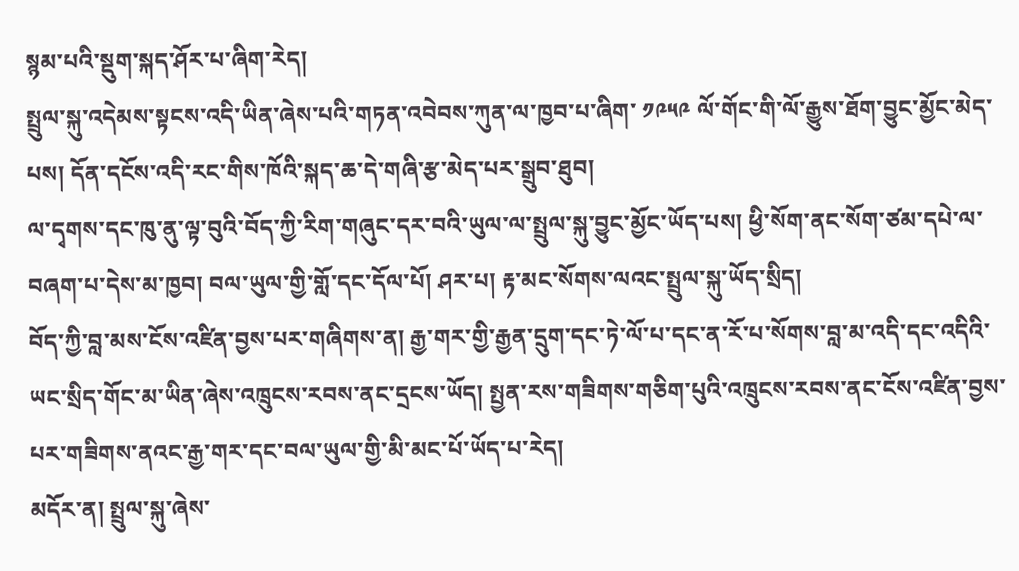སྙམ་པའི་སྡུག་སྐད་ཤོར་པ་ཞིག་རེད།
སྤྲུལ་སྐུ་འདེམས་སྟངས་འདི་ཡིན་ཞེས་པའི་གཏན་འབེབས་ཀུན་ལ་ཁྱབ་པ་ཞིག་ ༡༩༥༩ ལོ་གོང་གི་ལོ་རྒྱུས་ཐོག་བྱུང་མྱོང་མེད་པས། དོན་དངོས་འདི་རང་གིས་ཁོའི་སྐད་ཆ་དེ་གཞི་རྩ་མེད་པར་སྒྲུབ་ཐུབ།
ལ་དྭགས་དང་ཁུ་ནུ་ལྟ་བུའི་བོད་ཀྱི་རིག་གཞུང་དར་བའི་ཡུལ་ལ་སྤྲུལ་སྐུ་བྱུང་མྱོང་ཡོད་པས། ཕྱི་སོག་ནང་སོག་ཙམ་དཔེ་ལ་བཞག་པ་དེས་མ་ཁྱབ། བལ་ཡུལ་གྱི་གློ་དང་དོལ་པོ། ཤར་པ། རྟ་མང་སོགས་ལའང་སྤྲུལ་སྐུ་ཡོད་སྲིད།
བོད་ཀྱི་བླ་མས་ངོས་འཛིན་བྱས་པར་གཞིགས་ན། རྒྱ་གར་གྱི་རྒྱན་དྲུག་དང་ཏེ་ལོ་པ་དང་ན་རོ་པ་སོགས་བླ་མ་འདི་དང་འདིའི་ཡང་སྲིད་གོང་མ་ཡིན་ཞེས་འཁྲུངས་རབས་ནང་དྲངས་ཡོད། སྤྱན་རས་གཟིགས་གཅིག་པུའི་འཁྲུངས་རབས་ནང་ངོས་འཛིན་བྱས་པར་གཟིགས་ནའང་རྒྱ་གར་དང་བལ་ཡུལ་གྱི་མི་མང་པོ་ཡོད་པ་རེད།
མདོར་ན། སྤྲུལ་སྐུ་ཞེས་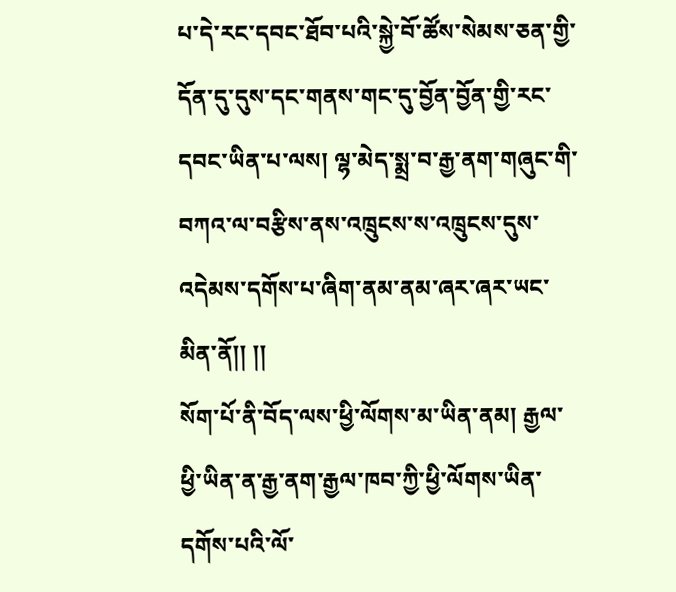པ་དེ་རང་དབང་ཐོབ་པའི་སྐྱེ་བོ་ཚོས་སེམས་ཅན་གྱི་དོན་དུ་དུས་དང་གནས་གང་དུ་བྱོན་བྱོན་གྱི་རང་དབང་ཡིན་པ་ལས། ལྷ་མེད་སྨྲ་བ་རྒྱ་ནག་གཞུང་གི་བཀའ་ལ་བརྩིས་ནས་འཁྲུངས་ས་འཁྲུངས་དུས་འདེམས་དགོས་པ་ཞིག་ནམ་ནམ་ཞར་ཞར་ཡང་མིན་ནོ།། །།
སོག་པོ་ནི་བོད་ལས་ཕྱི་ལོགས་མ་ཡིན་ནམ། རྒྱལ་ཕྱི་ཡིན་ན་རྒྱ་ནག་རྒྱལ་ཁབ་ཀྱི་ཕྱི་ལོགས་ཡིན་དགོས་པའི་ལོ་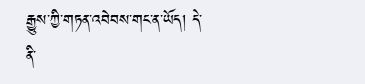རྒྱུས་ཀྱི་གཏན་འབེབས་གང་ན་ཡོད། དེ་ནི་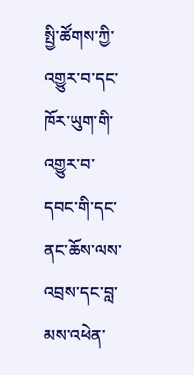སྤྱི་ཚོགས་ཀྱི་འགྱུར་བ་དང་ཁོར་ཡུག་གི་འགྱུར་བ་དབང་གི་དང་ནང་ཆོས་ལས་འབྲས་དང་བླ་མས་འཕེན་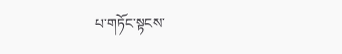པ་གཏོང་སྟངས་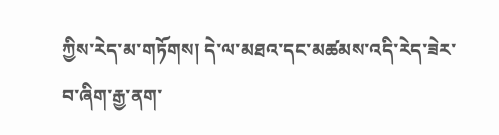ཀྱིས་རེད་མ་གཏོགས། དེ་ལ་མཐའ་དང་མཚམས་འདི་རེད་ཟེར་བ་ཞིག་རྒྱ་ནག་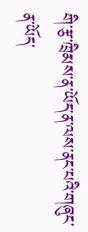གི་རྩ་ཁྲིམས་ན་ཡོད་ན་ལས་ནང་པའི་གཞུང་ན་ཡོད་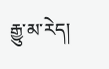རྒྱུ་མ་རེད།